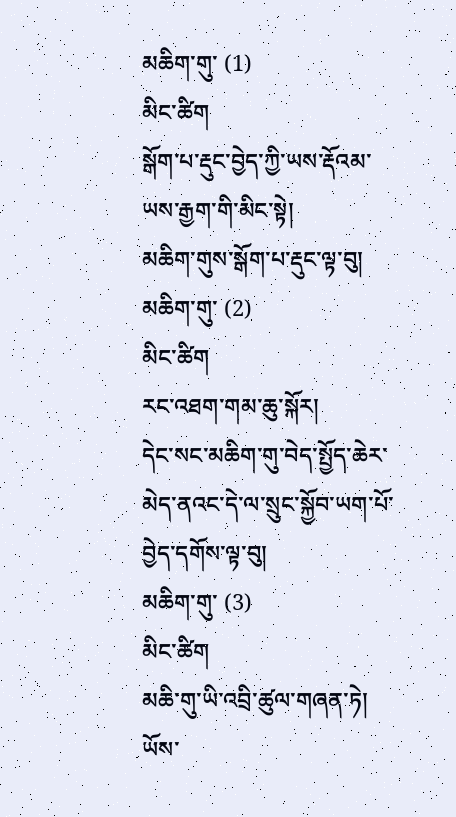མཆིག་གུ་ (1)
མིང་ཚིག
སྒོག་པ་རྡུང་བྱེད་ཀྱི་ཡས་རྡོའམ་ཡས་རྒྱག་གི་མིང་སྟེ།
མཆིག་གུས་སྒོག་པ་རྡུང་ལྟ་བུ།
མཆིག་གུ་ (2)
མིང་ཚིག
རང་འཐག་གམ་ཆུ་སྐོར།
དེང་སང་མཆིག་གུ་བེད་སྤྱོད་ཆེར་མེད་ནའང་དེ་ལ་སྲུང་སྐྱོབ་ཡག་པོ་བྱེད་དགོས་ལྟ་བུ།
མཆིག་གུ་ (3)
མིང་ཚིག
མཆི་གུ་ཡི་འབྲི་ཚུལ་གཞན་ཏེ། ཡོས་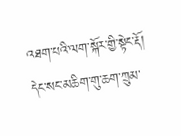འཐག་པའི་ལག་སྐོར་གྱི་སྟེང་རྡོ།
དེང་སང་མཆིག་གུ་ཆག་ཀྲུམ་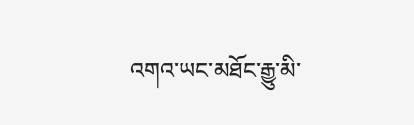འགའ་ཡང་མཐོང་རྒྱུ་མི་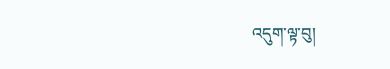འདུག་ལྟ་བུ།